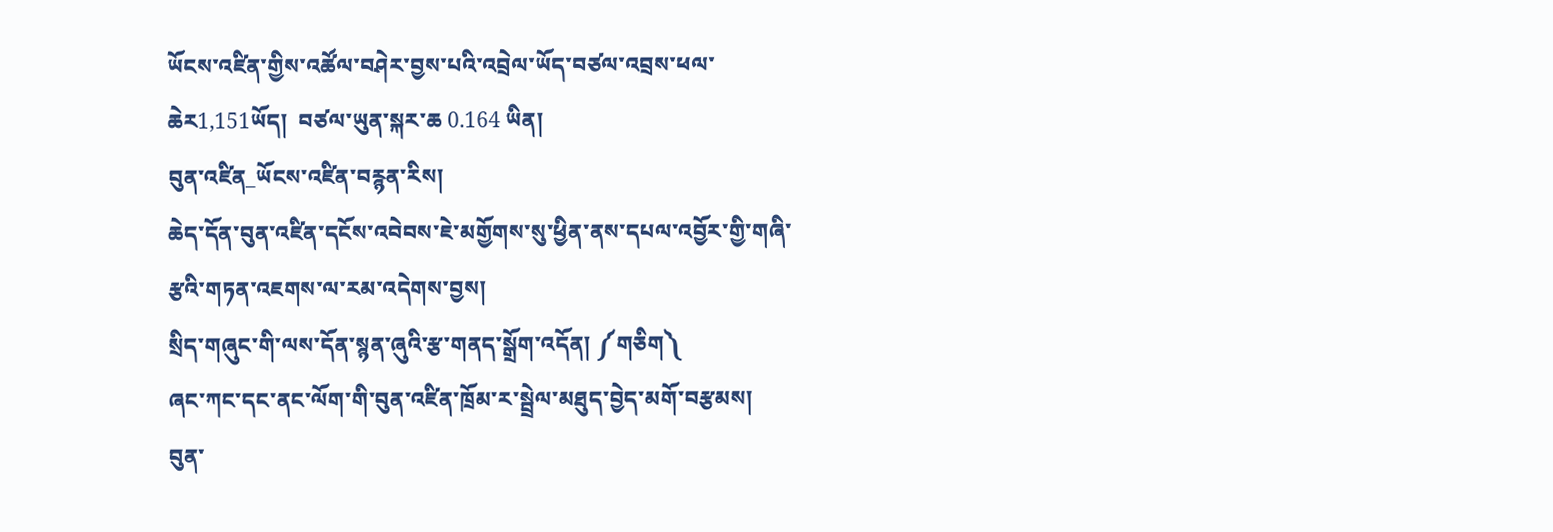ཡོངས་འཛིན་གྱིས་འཚོལ་བཤེར་བྱས་པའི་འབྲེལ་ཡོད་བཙལ་འབྲས་ཕལ་ཆེར1,151ཡོད།  བཙལ་ཡུན་སྐར་ཆ 0.164 ཡིན།
བུན་འཛིན_ཡོངས་འཛིན་བརྙན་རིས།
ཆེད་དོན་བུན་འཛིན་དངོས་འབེབས་ཇེ་མགྱོགས་སུ་ཕྱིན་ནས་དཔལ་འབྱོར་གྱི་གཞི་རྩའི་གཏན་འཇགས་ལ་རམ་འདེགས་བྱས།
སྲིད་གཞུང་གི་ལས་དོན་སྙན་ཞུའི་རྩ་གནད་སྒྲོག་འདོན། ༼གཅིག༽
ཞང་ཀང་དང་ནང་ལོག་གི་བུན་འཛིན་ཁྲོམ་ར་སྦྲེལ་མཐུད་བྱེད་མགོ་བརྩམས།
བུན་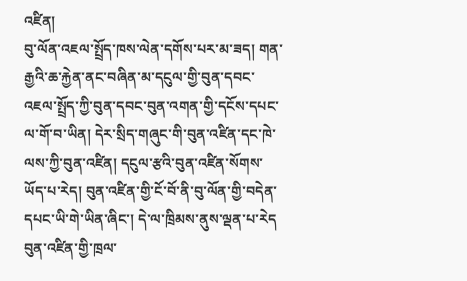འཛིན།
བུ་ལོན་འཇལ་སྤྲོད་ཁས་ལེན་དགོས་པར་མ་ཟད། གན་རྒྱའི་ཆ་རྐྱེན་ནང་བཞིན་མ་དངུལ་གྱི་བུན་དབང་འཇལ་སྤྲོད་ཀྱི་བུན་དབང་བུན་འགན་གྱི་དངོས་དཔང་ལ་གོ་བ་ཡིན། དེར་སྲིད་གཞུང་གི་བུན་འཛིན་དང་ཁེ་ལས་ཀྱི་བུན་འཛིན། དངུལ་རྩའི་བུན་འཛིན་སོགས་ཡོད་པ་རེད། བུན་འཛིན་གྱི་ངོ་བོ་ནི་བུ་ལོན་གྱི་བདེན་དཔང་ཡི་གེ་ཡིན་ཞིང་། དེ་ལ་ཁྲིམས་ནུས་ལྡན་པ་རེད
བུན་འཛིན་གྱི་ཁྲལ་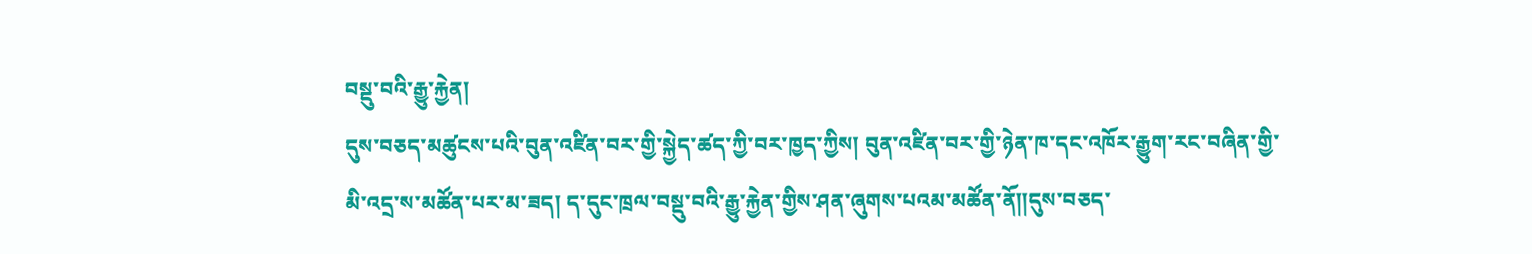བསྡུ་བའི་རྒྱུ་རྐྱེན།
དུས་བཅད་མཚུངས་པའི་བུན་འཛིན་བར་གྱི་སྐྱེད་ཚད་ཀྱི་བར་ཁྱད་ཀྱིས། བུན་འཛིན་བར་གྱི་ཉེན་ཁ་དང་འཁོར་རྒྱུག་རང་བཞིན་གྱི་མི་འདྲ་ས་མཚོན་པར་མ་ཟད། ད་དུང་ཁྲལ་བསྡུ་བའི་རྒྱུ་རྐྱེན་གྱིས་ཤན་ཞུགས་པའམ་མཚོན་ནོ༎དུས་བཅད་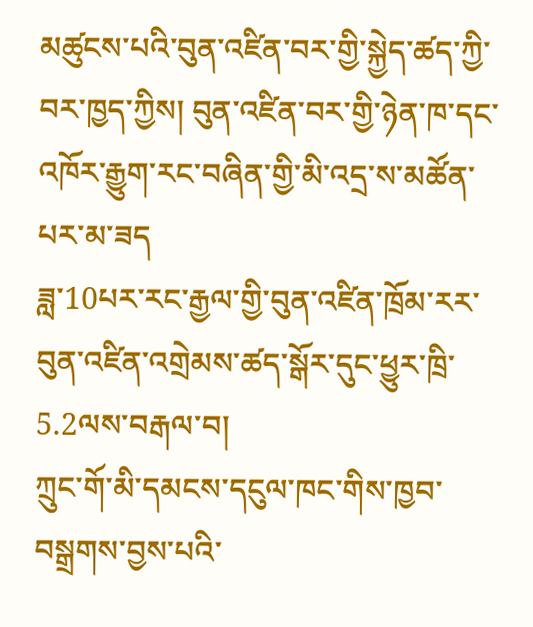མཚུངས་པའི་བུན་འཛིན་བར་གྱི་སྐྱེད་ཚད་ཀྱི་བར་ཁྱད་ཀྱིས། བུན་འཛིན་བར་གྱི་ཉེན་ཁ་དང་འཁོར་རྒྱུག་རང་བཞིན་གྱི་མི་འདྲ་ས་མཚོན་པར་མ་ཟད
ཟླ་10པར་རང་རྒྱལ་གྱི་བུན་འཛིན་ཁྲོམ་རར་བུན་འཛིན་འགྲེམས་ཚད་སྒོར་དུང་ཕྱུར་ཁྲི་5.2ལས་བརྒལ་བ།
ཀྲུང་གོ་མི་དམངས་དངུལ་ཁང་གིས་ཁྱབ་བསྒྲགས་བྱས་པའི་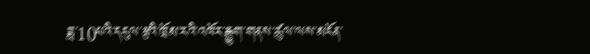ཟླ་10པའི་དངུལ་རྩའི་ཁྲོམ་རའི་འཁོར་རྒྱུག་གནས་ཚུལ་ལས་མངོན་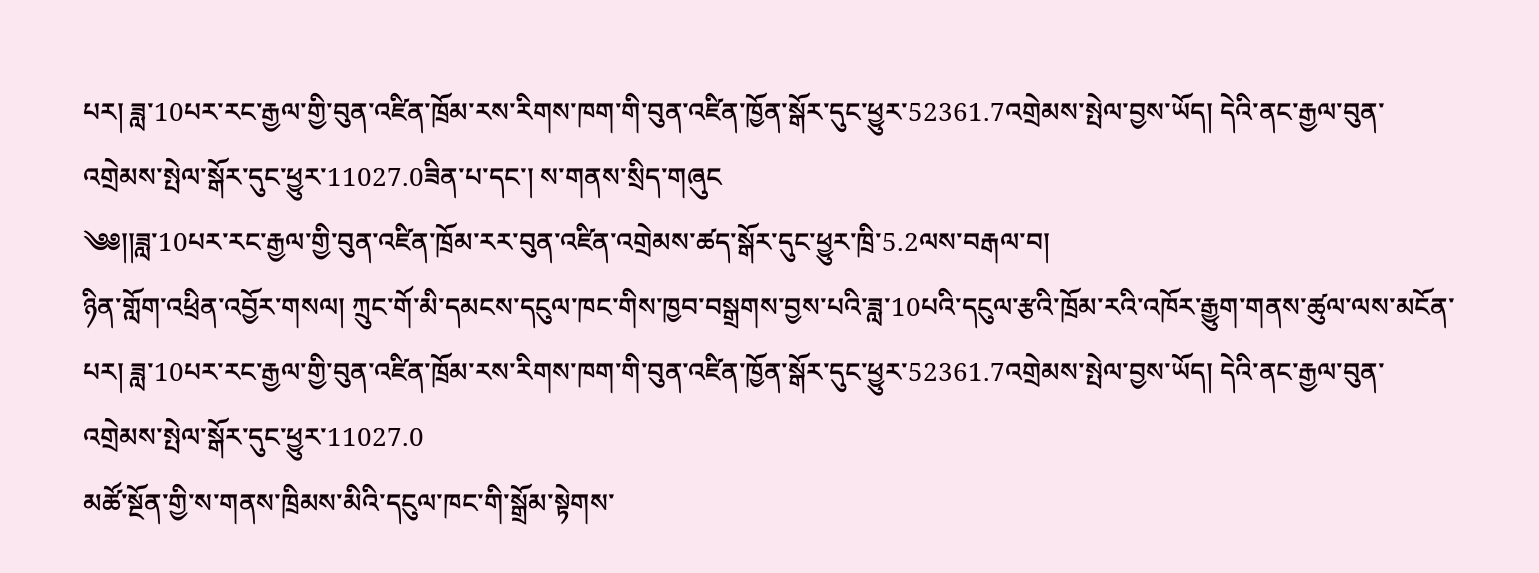པར། ཟླ་10པར་རང་རྒྱལ་གྱི་བུན་འཛིན་ཁྲོམ་རས་རིགས་ཁག་གི་བུན་འཛིན་ཁྱོན་སྒོར་དུང་ཕྱུར་52361.7འགྲེམས་སྤེལ་བྱས་ཡོད། དེའི་ནང་རྒྱལ་བུན་འགྲེམས་སྤེལ་སྒོར་དུང་ཕྱུར་11027.0ཟིན་པ་དང་། ས་གནས་སྲིད་གཞུང
༄༅།།ཟླ་10པར་རང་རྒྱལ་གྱི་བུན་འཛིན་ཁྲོམ་རར་བུན་འཛིན་འགྲེམས་ཚད་སྒོར་དུང་ཕྱུར་ཁྲི་5.2ལས་བརྒལ་བ།
ཉིན་གློག་འཕྲིན་འབྱོར་གསལ། ཀྲུང་གོ་མི་དམངས་དངུལ་ཁང་གིས་ཁྱབ་བསྒྲགས་བྱས་པའི་ཟླ་10པའི་དངུལ་རྩའི་ཁྲོམ་རའི་འཁོར་རྒྱུག་གནས་ཚུལ་ལས་མངོན་པར། ཟླ་10པར་རང་རྒྱལ་གྱི་བུན་འཛིན་ཁྲོམ་རས་རིགས་ཁག་གི་བུན་འཛིན་ཁྱོན་སྒོར་དུང་ཕྱུར་52361.7འགྲེམས་སྤེལ་བྱས་ཡོད། དེའི་ནང་རྒྱལ་བུན་འགྲེམས་སྤེལ་སྒོར་དུང་ཕྱུར་11027.0
མཚོ་སྔོན་གྱི་ས་གནས་ཁྲིམས་མིའི་དངུལ་ཁང་གི་སྒྲོམ་སྟེགས་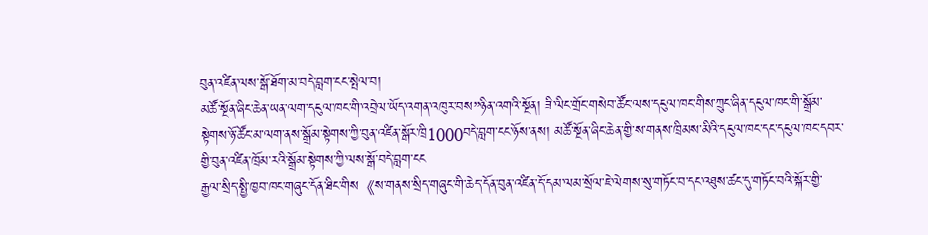བུན་འཛིན་ལས་སྒོ་ཐོག་མ་བདེ་བླག་ངང་སྤེལ་བ།
མཚོ་སྔོན་ཞིང་ཆེན་ཡན་ལག་དངུལ་ཁང་གི་འབྲེལ་ཡོད་འགན་འཁུར་བས”ཉིན་འགའི་སྔོན། ཟི་ལིང་གྲོང་གསེབ་ཚོང་ལས་དངུལ་ཁང་གིས་ཀྲུང་ཞིན་དངུལ་ཁང་གི་སྒྲོམ་སྟེགས་ཉོ་ཚོང་མ་ལག་ནས་སྒྲོམ་སྟེགས་ཀྱི་བུན་འཛིན་སྒོར་ཁྲི1000བདེ་བླག་ངང་ཉོས་ནས། མཚོ་སྔོན་ཞིང་ཆེན་གྱི་ས་གནས་ཁྲིམས་མིའི་དངུལ་ཁང་དང་དངུལ་ཁང་དབར་གྱི་བུན་འཛིན་ཁྲོམ་རའི་སྒྲོམ་སྟེགས་ཀྱི་ལས་སྒོ་བདེ་བླག་ངང
རྒྱལ་སྲིད་སྤྱི་ཁྱབ་ཁང་གཞུང་དོན་ཐིང་གིས《ས་གནས་སྲིད་གཞུང་གི་ཆེད་དོན་བུན་འཛིན་དོ་དམ་ལམ་སྲོལ་ཇེ་ལེགས་སུ་གཏོང་བ་དང་འཐུས་ཚང་དུ་གཏོང་བའི་སྐོར་གྱི་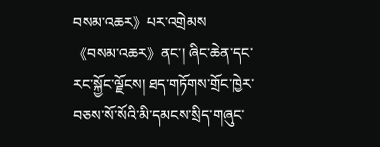བསམ་འཆར》པར་འགྲེམས
《བསམ་འཆར》ནང་། ཞིང་ཆེན་དང་རང་སྐྱོང་ལྗོངས། ཐད་གཏོགས་གྲོང་ཁྱེར་བཅས་སོ་སོའི་མི་དམངས་སྲིད་གཞུང་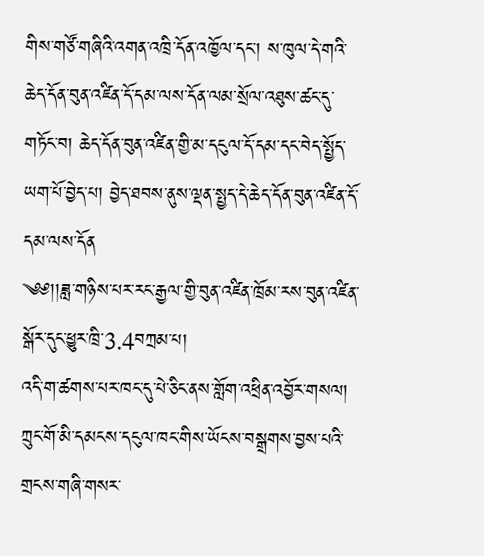གིས་གཙོ་གཞིའི་འགན་འཁྲི་དོན་འཁྱོལ་དང་། ས་ཁུལ་དེ་གའི་ཆེད་དོན་བུན་འཛིན་དོ་དམ་ལས་དོན་ལམ་སྲོལ་འཐུས་ཚང་དུ་གཏོང་བ། ཆེད་དོན་བུན་འཛིན་གྱི་མ་དངུལ་དོ་དམ་དང་བེད་སྤྱོད་ཡག་པོ་བྱེད་པ། བྱེད་ཐབས་ནུས་ལྡན་སྤྱད་དེ་ཆེད་དོན་བུན་འཛིན་དོ་དམ་ལས་དོན
༄༅།།ཟླ་གཉིས་པར་རང་རྒྱལ་གྱི་བུན་འཛིན་ཁྲོམ་རས་བུན་འཛིན་སྒོར་དུང་ཕྱུར་ཁྲི་3.4བཀྲམ་པ།
འདི་ག་ཚགས་པར་ཁང་དུ་པེ་ཅིང་ནས་གློག་འཕྲིན་འབྱོར་གསལ། ཀྲུང་གོ་མི་དམངས་དངུལ་ཁང་གིས་ཡོངས་བསྒྲགས་བྱས་པའི་གྲངས་གཞི་གསར་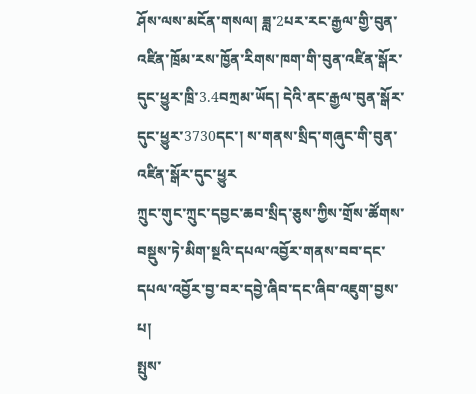ཤོས་ལས་མངོན་གསལ། ཟླ་2པར་རང་རྒྱལ་གྱི་བུན་འཛིན་ཁྲོམ་རས་ཁྱོན་རིགས་ཁག་གི་བུན་འཛིན་སྒོར་དུང་ཕྱུར་ཁྲི་3.4བཀྲམ་ཡོད། དེའི་ནང་རྒྱལ་བུན་སྒོར་དུང་ཕྱུར་3730དང་། ས་གནས་སྲིད་གཞུང་གི་བུན་འཛིན་སྒོར་དུང་ཕྱུར
ཀྲུང་གུང་ཀྲུང་དབྱང་ཆབ་སྲིད་ཅུས་ཀྱིས་གྲོས་ཚོགས་བསྡུས་ཏེ་མིག་སྔའི་དཔལ་འབྱོར་གནས་བབ་དང་དཔལ་འབྱོར་བྱ་བར་དབྱེ་ཞིབ་དང་ཞིབ་འཇུག་བྱས་པ།
སྤུས་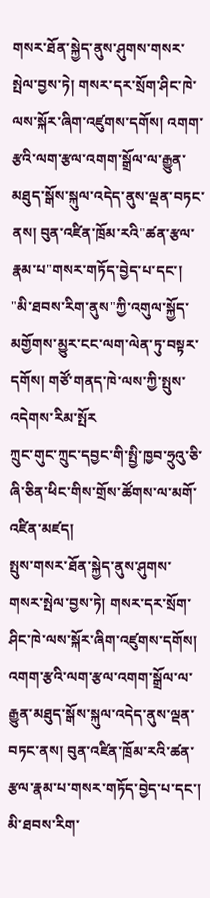གསར་ཐོན་སྐྱེད་ནུས་ཤུགས་གསར་སྤེལ་བྱས་ཏེ། གསར་དར་སྲོག་ཤིང་ཁེ་ལས་སྐོར་ཞིག་འཛུགས་དགོས། འགག་རྩའི་ལག་རྩལ་འགག་སྒྲོལ་ལ་རྒྱུན་མཐུད་སྒོས་སྐུལ་འདེད་ནུས་ལྡན་བཏང་ནས། བུན་འཛིན་ཁྲོམ་རའི"ཚན་རྩལ་རྣམ་པ"གསར་གཏོད་བྱེད་པ་དང་། "མི་ཐབས་རིག་ནུས"ཀྱི་འགུལ་སྐྱོད་མགྱོགས་མྱུར་ངང་ལག་ལེན་ཏུ་བསྟར་དགོས། གཙོ་གནད་ཁེ་ལས་ཀྱི་སྤུས་འདེགས་རིམ་སྤོར
ཀྲུང་གུང་ཀྲུང་དབྱང་གི་སྤྱི་ཁྱབ་ཧྲུའུ་ཅི་ཞི་ཅིན་ཕིང་གིས་གྲོས་ཚོགས་ལ་མགོ་འཛིན་མཛད།
སྤུས་གསར་ཐོན་སྐྱེད་ནུས་ཤུགས་གསར་སྤེལ་བྱས་ཏེ། གསར་དར་སྲོག་ཤིང་ཁེ་ལས་སྐོར་ཞིག་འཛུགས་དགོས། འགག་རྩའི་ལག་རྩལ་འགག་སྒྲོལ་ལ་རྒྱུན་མཐུད་སྒོས་སྐུལ་འདེད་ནུས་ལྡན་བཏང་ནས། བུན་འཛིན་ཁྲོམ་རའི་ཚན་རྩལ་རྣམ་པ་གསར་གཏོད་བྱེད་པ་དང་། མི་ཐབས་རིག་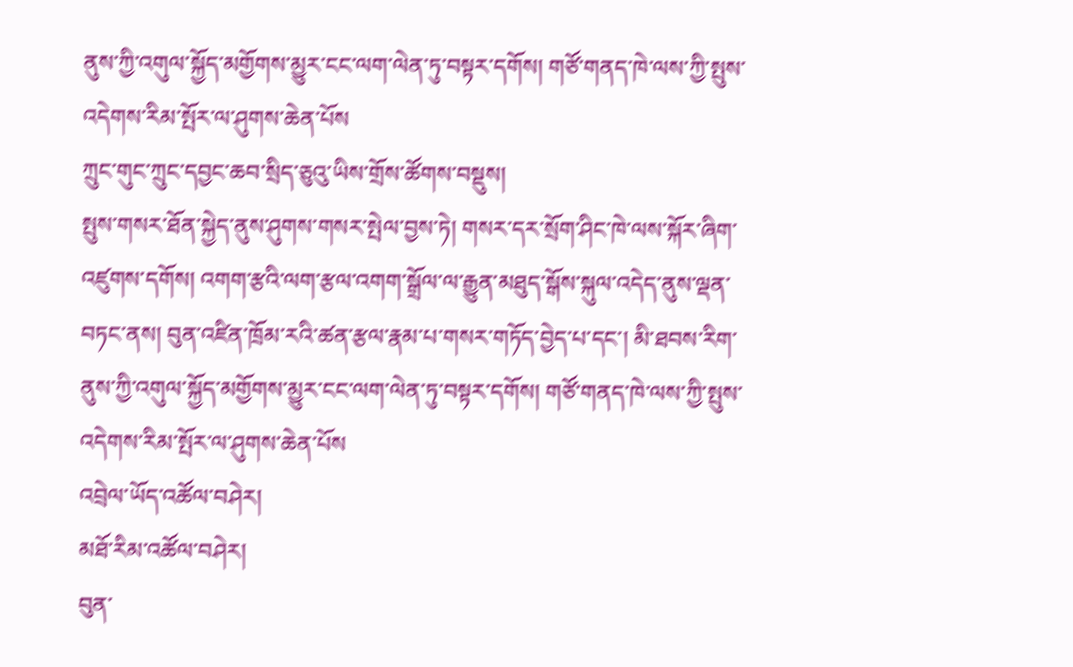ནུས་ཀྱི་འགུལ་སྐྱོད་མགྱོགས་མྱུར་ངང་ལག་ལེན་ཏུ་བསྟར་དགོས། གཙོ་གནད་ཁེ་ལས་ཀྱི་སྤུས་འདེགས་རིམ་སྤོར་ལ་ཤུགས་ཆེན་པོས
ཀྲུང་གུང་ཀྲུང་དབྱང་ཆབ་སྲིད་ཅུའུ་ཡིས་གྲོས་ཚོགས་བསྡུས།
སྤུས་གསར་ཐོན་སྐྱེད་ནུས་ཤུགས་གསར་སྤེལ་བྱས་ཏེ། གསར་དར་སྲོག་ཤིང་ཁེ་ལས་སྐོར་ཞིག་འཛུགས་དགོས། འགག་རྩའི་ལག་རྩལ་འགག་སྒྲོལ་ལ་རྒྱུན་མཐུད་སྒོས་སྐུལ་འདེད་ནུས་ལྡན་བཏང་ནས། བུན་འཛིན་ཁྲོམ་རའི་ཚན་རྩལ་རྣམ་པ་གསར་གཏོད་བྱེད་པ་དང་། མི་ཐབས་རིག་ནུས་ཀྱི་འགུལ་སྐྱོད་མགྱོགས་མྱུར་ངང་ལག་ལེན་ཏུ་བསྟར་དགོས། གཙོ་གནད་ཁེ་ལས་ཀྱི་སྤུས་འདེགས་རིམ་སྤོར་ལ་ཤུགས་ཆེན་པོས
འབྲེལ་ཡོད་འཚོལ་བཤེར།
མཐོ་རིམ་འཚོལ་བཤེར།
བུན་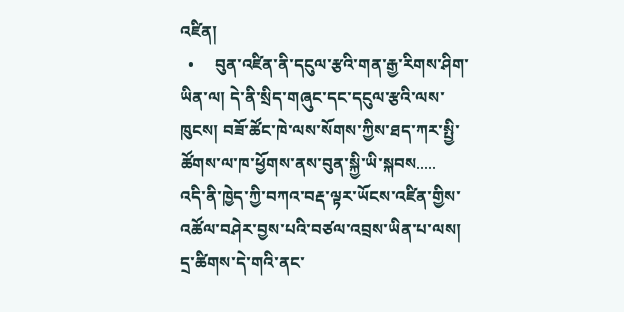འཛིན།
  •     བུན་འཛིན་ནི་དངུལ་རྩའི་གན་རྒྱ་རིགས་ཤིག་ཡིན་ལ། དེ་ནི་སྲིད་གཞུང་དང་དངུལ་རྩའི་ལས་ཁུངས། བཟོ་ཚོང་ཁེ་ལས་སོགས་ཀྱིས་ཐད་ཀར་སྤྱི་ཚོགས་ལ་ཁ་ཕྱོགས་ནས་བུན་སྐྱི་ཡི་སྐབས.....
འདི་ནི་ཁྱེད་ཀྱི་བཀའ་བརྡ་ལྟར་ཡོངས་འཛིན་གྱིས་འཚོལ་བཤེར་བྱས་པའི་བཙལ་འབྲས་ཡིན་པ་ལས། དྲ་ཚིགས་དེ་གའི་ནང་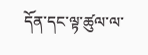དོན་དང་ལྟ་ཚུལ་ལ་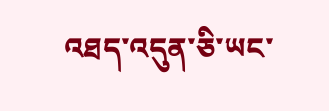འཐད་འདུན་ཅི་ཡང་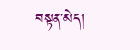བསྟན་མེད།